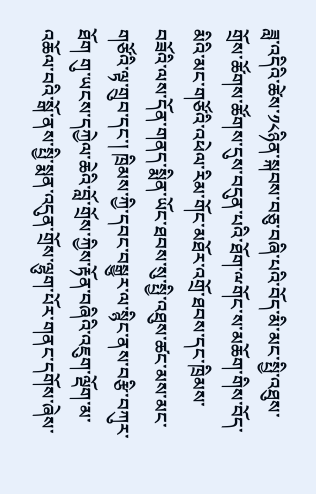ཟླ་འདིའི་ཚེས་༡༨ཉིན་སྐབས་བཅུ་བཞི་པའི་བོད་མི་མང་སྤྱི་འཐུས་གྲོས་ཚོགས་ཚོགས་དུས་བདུན་པའི་ཐོག་ྋགོང་ས་མཆོག་གིས་བོད་མིའི་མང་གཙོའི་འཕེལ་རིམ་གོང་མཐོར་འགྲོ་ཐབས་དང་ཁྲིམས་བཟོའི་ལས་དོན་གནད་སྨིན་ཡོང་ཐབས་སུ་སྤྱི་འཐུས་ཚང་མས་མང་གཙོའི་ལྟ་གྲུབ་དང་། ཁྲིམས་ཀྱི་དབང་བསྒྱུར་ལ་སྙིང་ནས་བརྩི་བཀུར་ཐོག གུ་ཡངས་དཀྱེལ་ཆེའི་བློ་གྲོས་ཀྱིས་རྟོན་བཞིའི་འཇུག་ལྡོག་མ་འཆོལ་བའི་སྒོ་ནས་སྤྱི་སྨན་འདུན་གྲོས་ལྷུག་པོར་གནང་དགོས་ཞེས་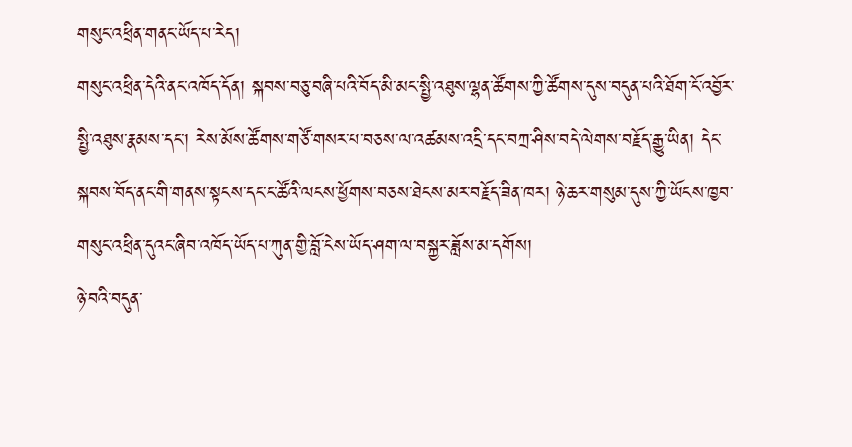གསུང་འཕྲིན་གནང་ཡོད་པ་རེད།
གསུང་འཕྲིན་དེའི་ནང་འཁོད་དོན། སྐབས་བཅུ་བཞི་པའི་བོད་མི་མང་སྤྱི་འཐུས་ལྷན་ཚོགས་ཀྱི་ཚོགས་དུས་བདུན་པའི་ཐོག་ངོ་འབྱོར་སྤྱི་འཐུས་རྣམས་དང་། རེས་མོས་ཚོགས་གཙོ་གསར་པ་བཅས་ལ་འཚམས་འདྲི་དང་བཀྲ་ཤིས་བདེ་ལེགས་བརྗོད་རྒྱུ་ཡིན། དེང་སྐབས་བོད་ནང་གི་གནས་སྟངས་དང་ང་ཚོའི་ལངས་ཕྱོགས་བཅས་ཐེངས་མར་བརྗོད་ཟིན་ཁར། ཉེ་ཆར་གསུམ་དུས་ཀྱི་ཡོངས་ཁྱབ་གསུང་འཕྲིན་དུའང་ཞིབ་འཁོད་ཡོད་པ་ཀུན་གྱི་བློ་ངེས་ཡོད་ཤག་ལ་བསྐྱར་ཟློས་མ་དགོས།
ཉེ་བའི་བདུན་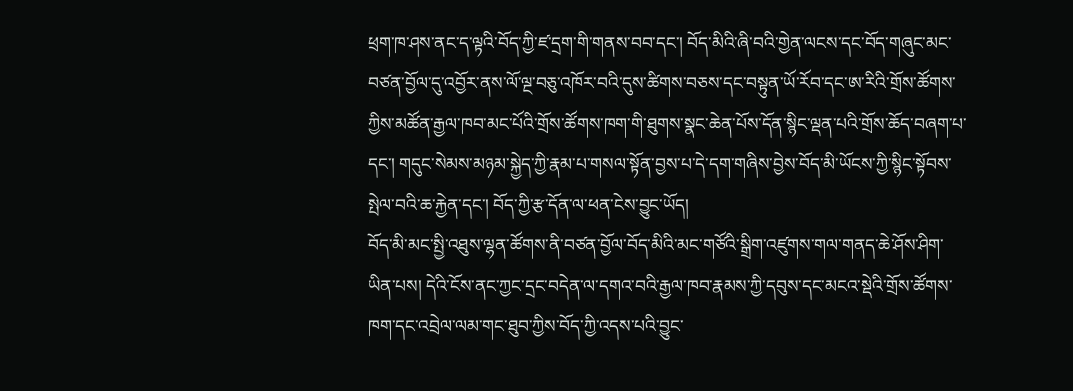ཕྲག་ཁ་ཤས་ནང་ད་ལྟའི་བོད་ཀྱི་ཛ་དྲག་གི་གནས་བབ་དང་། བོད་མིའི་ཞི་བའི་གྱེན་ལངས་དང་བོད་གཞུང་མང་བཙན་བྱོལ་དུ་འབྱོར་ནས་ལོ་ལྔ་བཅུ་འཁོར་བའི་དུས་ཚིགས་བཅས་དང་བསྟུན་ཡོ་རོབ་དང་ཨ་རིའི་གྲོས་ཚོགས་ཀྱིས་མཚོན་རྒྱལ་ཁབ་མང་པོའི་གྲོས་ཚོགས་ཁག་གི་ཐུགས་སྣང་ཆེན་པོས་དོན་སྙིང་ལྡན་པའི་གྲོས་ཆོད་བཞག་པ་དང་། གདུང་སེམས་མཉམ་སྐྱེད་ཀྱི་རྣམ་པ་གསལ་སྟོན་བྱས་པ་དེ་དག་གཞིས་བྱེས་བོད་མི་ཡོངས་ཀྱི་སྙིང་སྟོབས་སྤེལ་བའི་ཆ་རྐྱེན་དང་། བོད་ཀྱི་རྩ་དོན་ལ་ཕན་ངེས་བྱུང་ཡོད།
བོད་མི་མང་སྤྱི་འཐུས་ལྷན་ཚོགས་ནི་བཙན་བྱོལ་བོད་མིའི་མང་གཙོའི་སྒྲིག་འཛུགས་གལ་གནད་ཆེ་ཤོས་ཤིག་ཡིན་པས། དེའི་ངོས་ནང་ཀྱང་དྲང་བདེན་ལ་དགའ་བའི་རྒྱལ་ཁབ་རྣམས་ཀྱི་དབུས་དང་མངའ་སྡེའི་གྲོས་ཚོགས་ཁག་དང་འབྲེལ་ལམ་གང་ཐུབ་ཀྱིས་བོད་ཀྱི་འདས་པའི་བྱུང་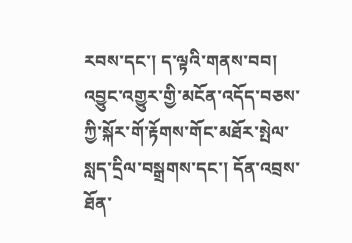རབས་དང་། ད་ལྟའི་གནས་བབ། འབྱུང་འགྱུར་གྱི་མངོན་འདོད་བཅས་ཀྱི་སྐོར་གོ་རྟོགས་གོང་མཐོར་སྤེལ་སླད་དྲིལ་བསྒྲགས་དང་། དོན་འབྲས་ཐོན་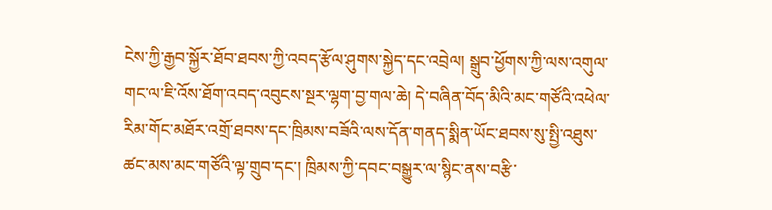ངེས་ཀྱི་རྒྱབ་སྐྱོར་ཐོབ་ཐབས་ཀྱི་འབད་རྩོལ་ཤུགས་སྐྱེད་དང་འབྲེལ། སྒྲུབ་ཕྱོགས་ཀྱི་ལས་འགུལ་གང་ལ་ཇི་འོས་ཐོག་འབད་འབུངས་སྔར་ལྷག་བྱ་གལ་ཆེ། དེ་བཞིན་བོད་མིའི་མང་གཙོའི་འཕེལ་རིམ་གོང་མཐོར་འགྲོ་ཐབས་དང་ཁྲིམས་བཟོའི་ལས་དོན་གནད་སྨིན་ཡོང་ཐབས་སུ་སྤྱི་འཐུས་ཚང་མས་མང་གཙོའི་ལྟ་གྲུབ་དང་། ཁྲིམས་ཀྱི་དབང་བསྒྱུར་ལ་སྙིང་ནས་བརྩི་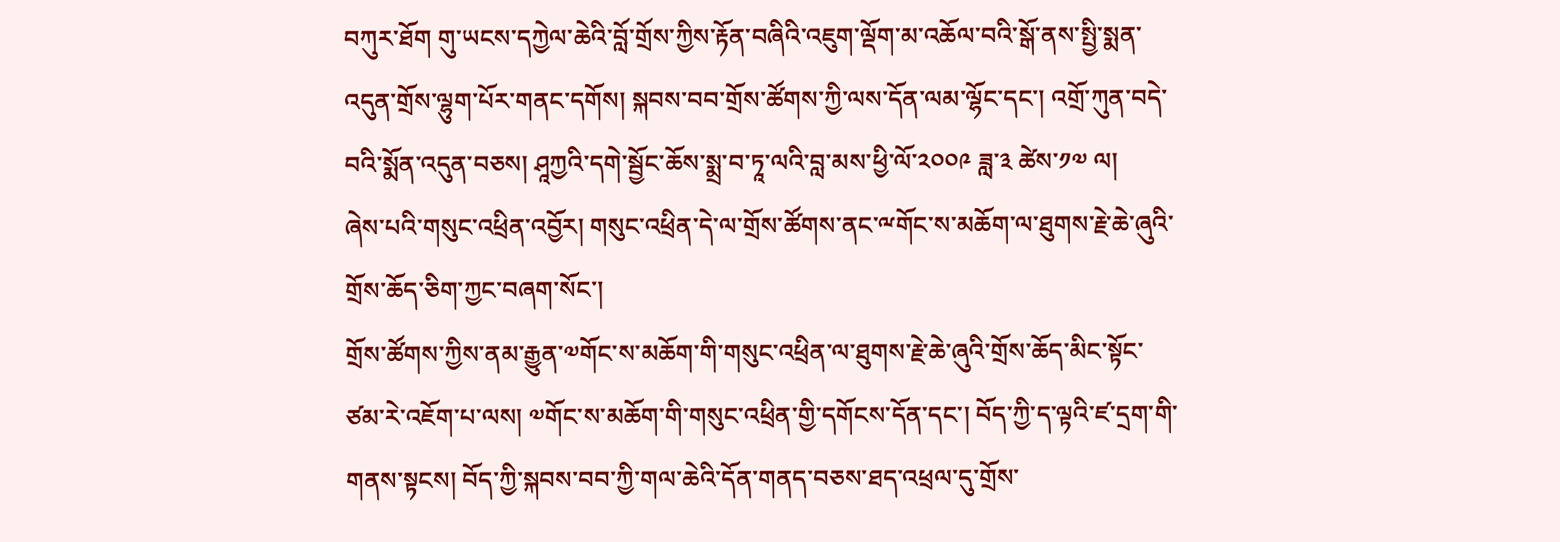བཀུར་ཐོག གུ་ཡངས་དཀྱེལ་ཆེའི་བློ་གྲོས་ཀྱིས་རྟོན་བཞིའི་འཇུག་ལྡོག་མ་འཆོལ་བའི་སྒོ་ནས་སྤྱི་སྨན་འདུན་གྲོས་ལྷུག་པོར་གནང་དགོས། སྐབས་བབ་གྲོས་ཚོགས་ཀྱི་ལས་དོན་ལམ་ལྷོང་དང་། འགྲོ་ཀུན་བདེ་བའི་སྨོན་འདུན་བཅས། ཤཱཀྱའི་དགེ་སྦྱོང་ཆོས་སྨྲ་བ་ཏཱ་ལའི་བླ་མས་ཕྱི་ལོ་༢༠༠༩ ཟླ་༣ ཚེས་༡༧ ལ།
ཞེས་པའི་གསུང་འཕྲིན་འབྱོར། གསུང་འཕྲིན་དེ་ལ་གྲོས་ཚོགས་ནང་ྋགོང་ས་མཆོག་ལ་ཐུགས་རྗེ་ཆེ་ཞུའི་གྲོས་ཆོད་ཅིག་ཀྱང་བཞག་སོང་།
གྲོས་ཚོགས་ཀྱིས་ནམ་རྒྱུན་༧གོང་ས་མཆོག་གི་གསུང་འཕྲིན་ལ་ཐུགས་རྗེ་ཆེ་ཞུའི་གྲོས་ཆོད་མིང་སྟོང་ཙམ་རེ་འཇོག་པ་ལས། ༧གོང་ས་མཆོག་གི་གསུང་འཕྲིན་གྱི་དགོངས་དོན་དང་། བོད་ཀྱི་ད་ལྟའི་ཛ་དྲག་གི་གནས་སྟངས། བོད་ཀྱི་སྐབས་བབ་ཀྱི་གལ་ཆེའི་དོན་གནད་བཅས་ཐད་འཕྲལ་དུ་གྲོས་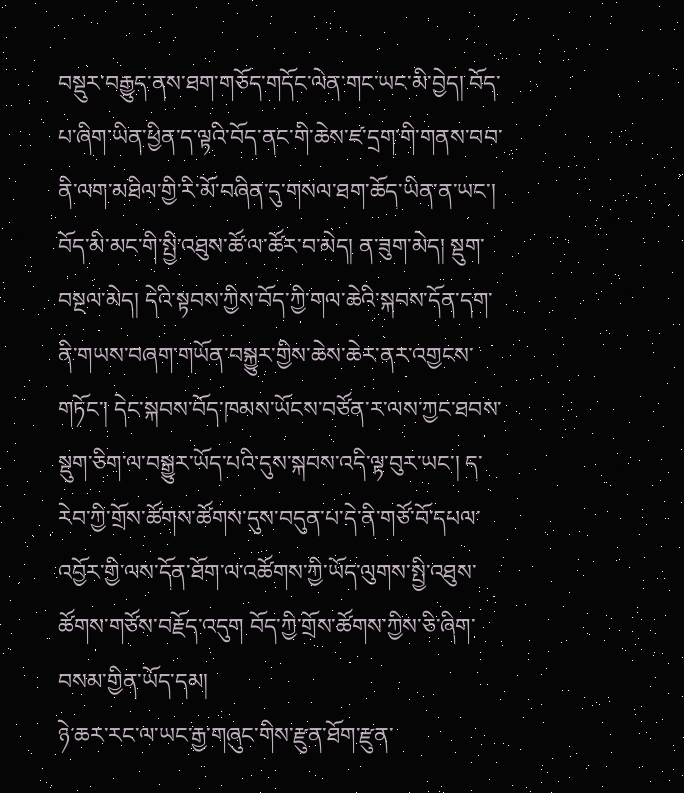བསྡུར་བརྒྱུད་ནས་ཐག་གཅོད་གདོང་ལེན་གང་ཡང་མི་བྱེད། བོད་པ་ཞིག་ཡིན་ཕྱིན་ད་ལྟའི་བོད་ནང་གི་ཆེས་ཛ་དྲག་གི་གནས་བབ་ནི་ལག་མཐིལ་གྱི་རི་མོ་བཞིན་དུ་གསལ་ཐག་ཆོད་ཡིན་ན་ཡང་། བོད་མི་མང་གི་སྤྱི་འཐུས་ཚོ་ལ་ཚོར་བ་མེད། ན་ཟུག་མེད། སྡུག་བསྔལ་མེད། དེའི་སྟབས་ཀྱིས་བོད་ཀྱི་གལ་ཆེའི་སྐབས་དོན་དག་ནི་གཡས་བཞག་གཡོན་བསྐྱུར་གྱིས་ཆེས་ཆེར་ནར་འགྱངས་གཏོང་། དེང་སྐབས་བོད་ཁམས་ཡོངས་བཙོན་ར་ལས་ཀྱང་ཐབས་སྡུག་ཅིག་ལ་བསྒྱུར་ཡོད་པའི་དུས་སྐབས་འདི་ལྟ་བུར་ཡང་། ད་རེབ་ཀྱི་གྲོས་ཚོགས་ཚོགས་དུས་བདུན་པ་དེ་ནི་གཙོ་བོ་དཔལ་འབྱོར་གྱི་ལས་དོན་ཐོག་ལ་འཚོགས་ཀྱི་ཡོད་ལུགས་སྤྱི་འཐུས་ཚོགས་གཙོས་བརྗོད་འདུག བོད་ཀྱི་གྲོས་ཚོགས་ཀྱིས་ཅི་ཞིག་བསམ་གྱིན་ཡོད་དམ།
ཉེ་ཆར་རང་ལ་ཡང་རྒྱ་གཞུང་གིས་རྫུན་ཐོག་རྫུན་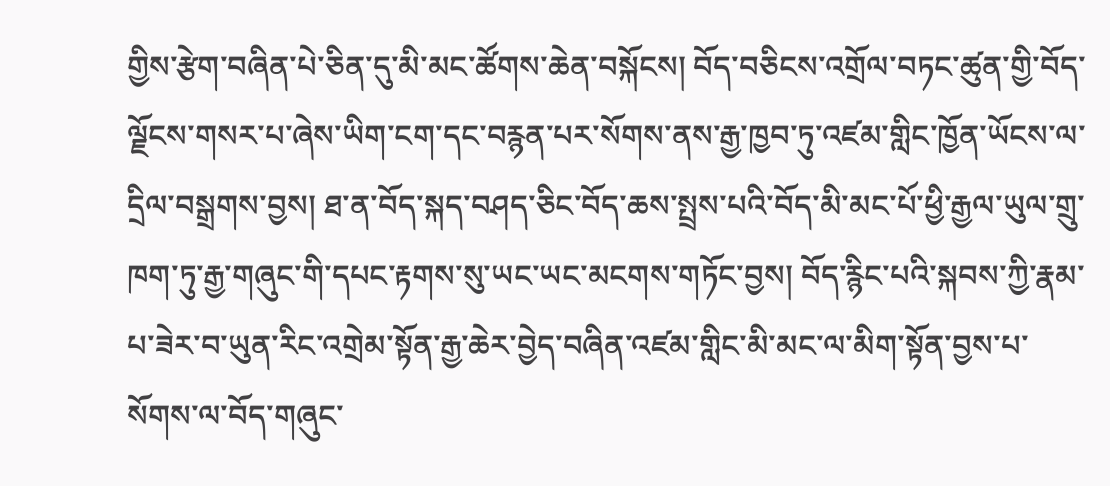གྱིས་རྩེག་བཞིན་པེ་ཅིན་དུ་མི་མང་ཚོགས་ཆེན་བསྐོངས། བོད་བཅིངས་འགྲོལ་བཏང་ཚུན་གྱི་བོད་ལྗོངས་གསར་པ་ཞེས་ཡིག་ངག་དང་བརྙན་པར་སོགས་ནས་རྒྱ་ཁྱབ་ཏུ་འཛམ་གླིང་ཁྱོན་ཡོངས་ལ་དྲིལ་བསྒྲགས་བྱས། ཐ་ན་བོད་སྐད་བཤད་ཅིང་བོད་ཆས་སྤྲས་པའི་བོད་མི་མང་པོ་ཕྱི་རྒྱལ་ཡུལ་གྲུ་ཁག་ཏུ་རྒྱ་གཞུང་གི་དཔང་རྟགས་སུ་ཡང་ཡང་མངགས་གཏོང་བྱས། བོད་རྙིང་པའི་སྐབས་ཀྱི་རྣམ་པ་ཟེར་བ་ཡུན་རིང་འགྲེམ་སྟོན་རྒྱ་ཆེར་བྱེད་བཞིན་འཛམ་གླིང་མི་མང་ལ་མིག་སྟོན་བྱས་པ་སོགས་ལ་བོད་གཞུང་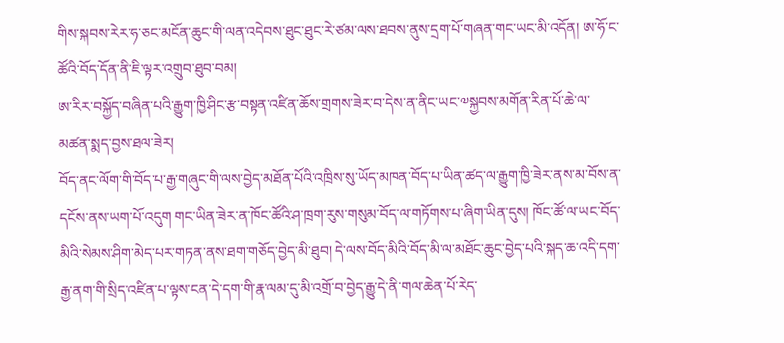གིས་སྐབས་རེར་ཧ་ཅང་མངོན་ཆུང་གི་ལན་འདེབས་ཐུང་ཐུང་རེ་ཙམ་ལས་ཐབས་ནུས་དྲག་པོ་གཞན་གང་ཡང་མི་འདོན། ཨ་ཧོ་ང་ཚོའི་བོད་དོན་ནི་ཇི་ལྟར་འགྲུབ་ཐུབ་བམ།
ཨ་རིར་བསྐྱོད་བཞིན་པའི་རྒྱུག་ཁྱི་ཤིང་རྩ་བསྟན་འཛིན་ཆོས་གྲགས་ཟེར་བ་དེས་ན་ནིང་ཡང་༧སྐྱབས་མགོན་རིན་པོ་ཆེ་ལ་མཚན་སྨད་བྱས་ཐལ་ཟེར།
བོད་ནང་ལོག་གི་བོད་པ་རྒྱ་གཞུང་གི་ལས་བྱེད་མཐོན་པོའི་འཁྲིས་སུ་ཡོད་མཁན་བོད་པ་ཡིན་ཚད་ལ་རྒྱུག་ཁྱི་ཟེར་ནས་མ་བོས་ན་དངོས་ནས་ཡག་པོ་འདུག གང་ཡིན་ཟེར་ན་ཁོང་ཚོའི་ཤ་ཁྲག་རུས་གསུམ་བོད་ལ་གཏོགས་པ་ཞིག་ཡིན་དུས། ཁོང་ཚོ་ལ་ཡང་བོད་མིའི་སེམས་ཤིག་མེད་པར་གཏན་ནས་ཐག་གཅོད་བྱེད་མི་ཐུབ། དེ་ལས་བོད་མིའི་བོད་མི་ལ་མཐོང་ཆུང་བྱེད་པའི་སྐད་ཆ་འདི་དག་རྒྱ་ནག་གི་སྲིད་འཛིན་པ་ལྟས་ངན་དེ་དག་གི་རྣ་ལམ་དུ་མི་འགྲོ་བ་བྱེད་རྒྱུ་དེ་ནི་གལ་ཆེན་པོ་རེད་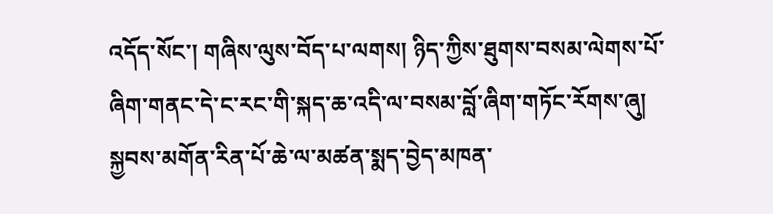འདོད་སོང་། གཞིས་ལུས་བོད་པ་ལགས། ཉིད་ཀྱིས་ཐུགས་བསམ་ལེགས་པོ་ཞིག་གནང་དེ་ང་རང་གི་སྐད་ཆ་འདི་ལ་བསམ་བློ་ཞིག་གཏོང་རོགས་ཞུ།
སྐྱབས་མགོན་རིན་པོ་ཆེ་ལ་མཚན་སྨད་བྱེད་མཁན་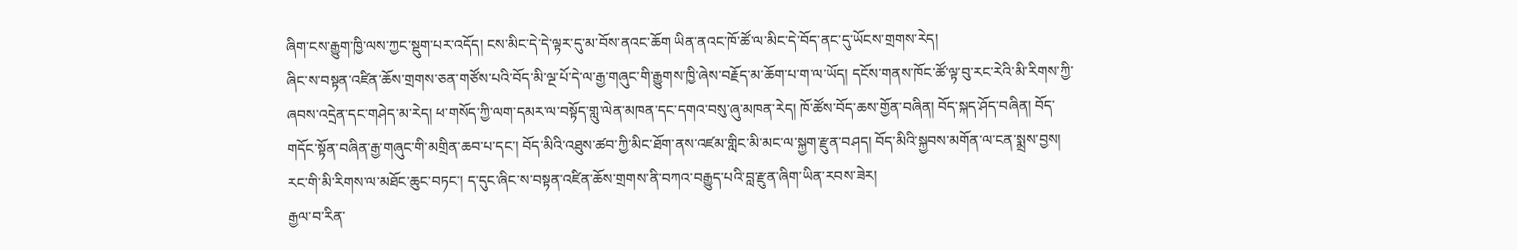ཞིག་ངས་རྒྱུག་ཁྱི་ལས་ཀྱང་སྡུག་པར་འདོད། ངས་མིང་དེ་དེ་ལྟར་དུ་མ་བོས་ནའང་ཆོག ཡིན་ནའང་ཁོ་ཚོ་ལ་མིང་དེ་བོད་ནང་དུ་ཡོངས་གྲགས་རེད།
ཞིང་ས་བསྟན་འཛིན་ཆོས་གྲགས་ཅན་གཙོས་པའི་བོད་མི་ལྔ་པོ་དེ་ལ་རྒྱ་གཞུང་གི་རྒྱུགས་ཁྱི་ཞེས་བརྗོད་མ་ཆོག་པ་ག་ལ་ཡོད། དངོས་གནས་ཁོང་ཚོ་ལྟ་བུ་རང་རེའི་མི་རིགས་ཀྱི་ཞབས་འདྲེན་དང་གཤེད་མ་རེད། ཕ་གསོད་ཀྱི་ལག་དམར་ལ་བསྟོད་གླུ་ལེན་མཁན་དང་དགའ་བསུ་ཞུ་མཁན་རེད། ཁོ་ཚོས་བོད་ཆས་གྱོན་བཞིན། བོད་སྐད་ཤོད་བཞིན། བོད་གདོང་སྟོན་བཞིན་རྒྱ་གཞུང་གི་མགྲིན་ཆབ་པ་དང་། བོད་མིའི་འཐུས་ཚབ་ཀྱི་མིང་ཐོག་ནས་འཛམ་གླིང་མི་མང་ལ་སྐྱག་རྫུན་བཤད། བོད་མིའི་སྐྱབས་མགོན་ལ་ངན་སྨྲས་བྱས། རང་གི་མི་རིགས་ལ་མཐོང་ཆུང་བཏང་། ད་དུང་ཞིང་ས་བསྟན་འཛིན་ཆོས་གྲགས་ནི་བཀའ་བརྒྱུད་པའི་བླ་རྫུན་ཞིག་ཡིན་རབས་ཟེར།
རྒྱལ་བ་རིན་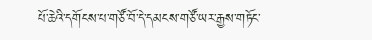པོ་ཆེའི་དགོངས་པ་གཙོ་བོ་དེ་དམངས་གཙོ་ཡར་རྒྱས་གཏོང་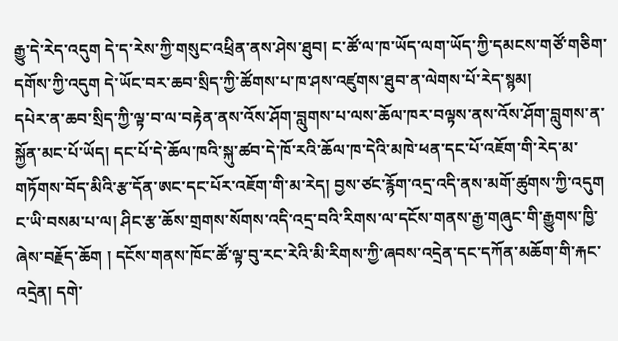རྒྱུ་དེ་རེད་འདུག དེ་ད་རེས་ཀྱི་གསུང་འཕྲིན་ནས་ཤེས་ཐུབ། ང་ཚོ་ལ་ཁ་ཡོད་ལག་ཡོད་ཀྱི་དམངས་གཙོ་གཅིག་དགོས་ཀྱི་འདུག དེ་ཡོང་བར་ཆབ་སྲིད་ཀྱི་ཚོགས་པ་ཁ་ཤས་འཛུགས་ཐུབ་ན་ལེགས་པོ་རེད་སྙམ།
དཔེར་ན་ཆབ་སྲིད་ཀྱི་ལྟ་བ་ལ་བརྟེན་ནས་འོས་ཤོག་བླུགས་པ་ལས་ཆོལ་ཁར་བལྟས་ནས་འོས་ཤོག་བླུགས་ན་སྐྱོན་མང་པོ་ཡོད། དང་པོ་དེ་ཆོལ་ཁའི་སྐུ་ཚབ་དེ་ཁོ་རའི་ཆོལ་ཁ་དེའི་མཁེ་ཕན་དང་པོ་འཇོག་གི་རེད་མ་གཏོགས་བོད་མིའི་རྩ་དོན་ཨང་དང་པོར་འཇོག་གི་མ་རེད། བྱས་ཙང་རྙོག་འདྲ་འདི་ནས་མགོ་ཚུགས་ཀྱི་འདུག
ང་ཡི་བསམ་པ་ལ། ཤིང་རྩ་ཆོས་གྲགས་སོགས་འདི་འདྲ་བའི་རིགས་ལ་དངོས་གནས་རྒྱ་གཞུང་གི་རྒྱུགས་ཁྱི་ཞེས་བརྗོད་ཆོག ། དངོས་གནས་ཁོང་ཚོ་ལྟ་བུ་རང་རེའི་མི་རིགས་ཀྱི་ཞབས་འདྲེན་དང་དཀོན་མཆོག་གི་རྐང་འདྲེན། དགེ་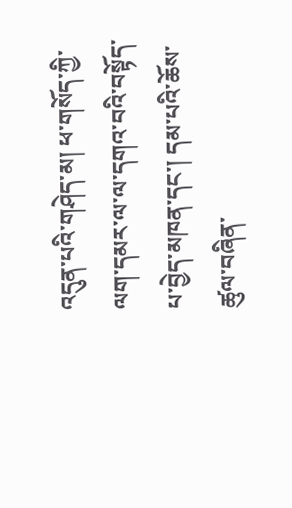འདུན་པའི་གཤེད་མ། ཕ་གསོད་ཀྱི་ལག་དམར་ལ་ལ་དགའ་བའི་བསྟོད་པ་བྱེད་མཁན་དང་། དམ་པའི་ཆོས་ཚུལ་བཞིན་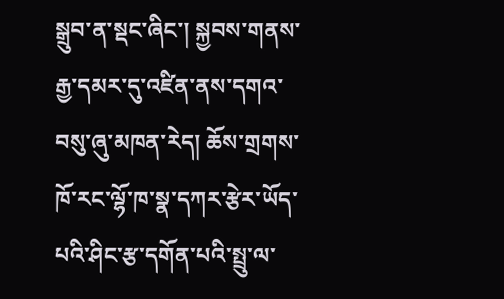སྒྲུབ་ན་སྡང་ཞིང་། སྐྱབས་གནས་རྒྱ་དམར་དུ་འཛིན་ནས་དགའ་བསུ་ཞུ་མཁན་རེད། ཆོས་གྲགས་ཁོ་རང་ལྷོ་ཁ་སྣ་དཀར་རྩེར་ཡོད་པའི་ཤིང་རྩ་དགོན་པའི་སྤྲུ་ལ་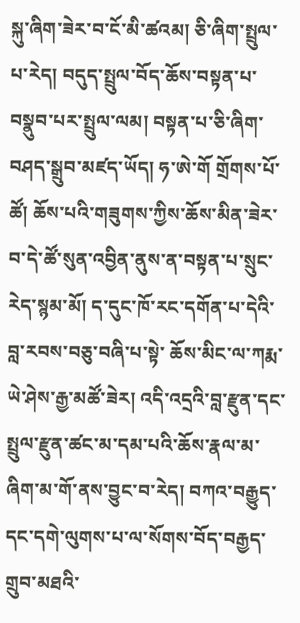སྐུ་ཞིག་ཟེར་བ་ངོ་མི་ཚའམ། ཅི་ཞིག་སྤྲུལ་པ་རེད། བདུད་སྤྲུལ་བོད་ཆོས་བསྟན་པ་བསྣུབ་པར་སྤྲུལ་ལམ། བསྟན་པ་ཅི་ཞིག་བཤད་སྒྲུབ་མཛད་ཡོད། ཧ་ཨེ་གོ གྲོགས་པོ་ཚོ། ཆོས་པའི་གཟུགས་ཀྱིས་ཆོས་མིན་ཟེར་བ་དེ་ཚོ་སུན་འབྱིན་ནུས་ན་བསྟན་པ་སྲུང་རེད་སྙམ་མོ། ད་དུང་ཁོ་རང་དགོན་པ་དེའི་བླ་རབས་བཅུ་བཞི་པ་སྟེ་ ཆོས་མིང་ལ་ཀརྨ་ཡེ་ཤེས་རྒྱ་མཚོ་ཟེར། འདི་འདྲའི་བླ་རྫུན་དང་སྤྲུལ་རྫུན་ཚང་མ་དམ་པའི་ཆོས་རྣལ་མ་ཞིག་མ་གོ་ནས་བྱུང་བ་རེད། བཀའ་བརྒྱུད་དང་དགེ་ལུགས་པ་ལ་སོགས་བོད་བརྒྱད་གྲུབ་མཐའི་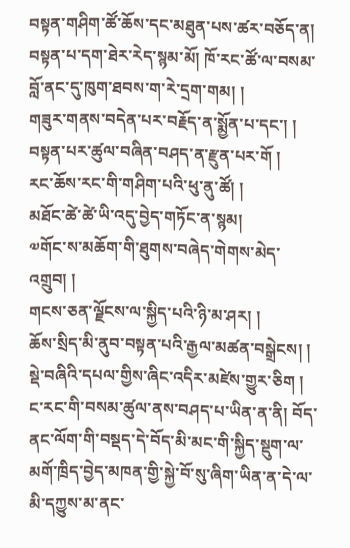བསྟན་གཤིག་ཚོ་ཆོས་དང་མཐུན་པས་ཚར་བཅོད་ན། བསྟན་པ་དག་ཐེར་རེད་སྙམ་མོ། ཁོ་རང་ཚོ་ལ་བསམ་བློ་ནང་དུ་ཁུག་ཐབས་ག་རེ་དྲག་གམ། །
གཟུར་གནས་བདེན་པར་བརྗོད་ན་སྨྱོན་པ་དང་། །
བསྟན་པར་ཚུལ་བཞིན་བཤད་ན་རྫུན་པར་གོ །
རང་ཆོས་རང་གི་གཤིག་པའི་ཕུ་ནུ་ཚོ། །
མཐོང་ཚེ་ཚེ་ཡི་འདུ་བྱེད་གཏོང་ན་སྙམ།
༧གོང་ས་མཆོག་གི་ཐུགས་བཞེད་གེགས་མེད་འགྲུབ། །
གངས་ཅན་ལྗོངས་ལ་སྐྱིད་པའི་ཉི་མ་ཤར། །
ཆོས་སྲིད་མི་ནུབ་བསྟན་པའི་རྒྱལ་མཚན་བསྒྲེངས། །
སྡེ་བཞིའི་དཔལ་གྱིས་ཞིང་འདིར་མཛེས་གྱུར་ཅིག །
ང་རང་གི་བསམ་ཚུལ་ནས་བཤད་པ་ཡིན་ན་ནི། བོད་ནང་ལོག་གི་བསྡད་དེ་བོད་མི་མང་གི་སྐྱིད་སྡུག་ལ་མགོ་ཁྲིད་བྱེད་མཁན་གྱི་སྐྱེ་བོ་སུ་ཞིག་ཡིན་ན་དེ་ལ་མི་དཀྱུས་མ་ནང་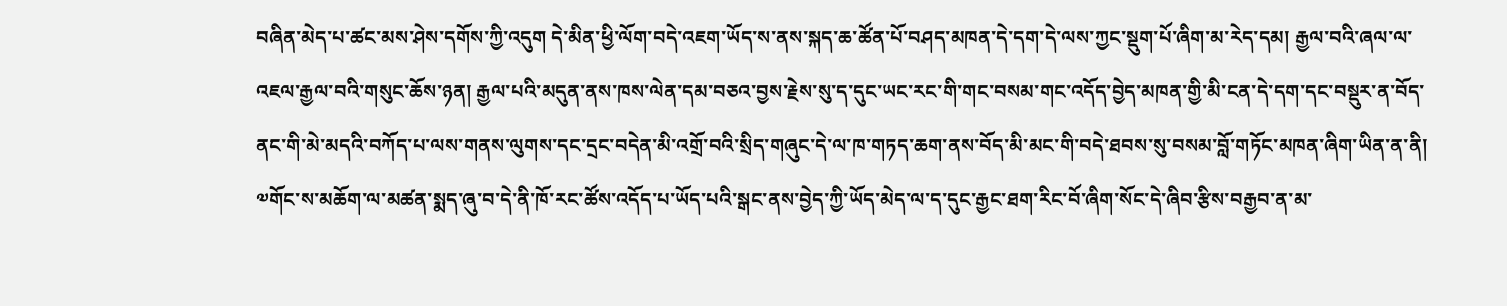བཞིན་མེད་པ་ཚང་མས་ཤེས་དགོས་ཀྱི་འདུག དེ་མིན་ཕྱི་ལོག་བདེ་འཇག་ཡོད་ས་ནས་སྐད་ཆ་ཚོན་པོ་བཤད་མཁན་དེ་དག་དེ་ལས་ཀྱང་སྡུག་པོ་ཞིག་མ་རེད་དམ། རྒྱལ་བའི་ཞལ་ལ་འཇལ་རྒྱལ་བའི་གསུང་ཆོས་ཉན། རྒྱལ་པའི་མདུན་ནས་ཁས་ལེན་དམ་བཅའ་བྱས་རྗེས་སུ་ད་དུང་ཡང་རང་གི་གང་བསམ་གང་འདོད་བྱེད་མཁན་གྱི་མི་ངན་དེ་དག་དང་བསྡུར་ན་བོད་ནང་གི་མེ་མདའི་བཀོད་པ་ལས་གནས་ལུགས་དང་དྲང་བདེན་མི་འགྲོ་བའི་སྲིད་གཞུང་དེ་ལ་ཁ་གཏད་ཆག་ནས་བོད་མི་མང་གི་བདེ་ཐབས་སུ་བསམ་བློ་གཏོང་མཁན་ཞིག་ཡིན་ན་ནི། ༧གོང་ས་མཆོག་ལ་མཚན་སྨད་ཞུ་བ་དེ་ནི་ཁོ་རང་ཚོས་འདོད་པ་ཡོད་པའི་སྒང་ནས་བྱེད་ཀྱི་ཡོད་མེད་ལ་ད་དུང་རྒྱང་ཐག་རིང་བོ་ཞིག་སོང་དེ་ཞིབ་རྩིས་བརྒྱབ་ན་མ་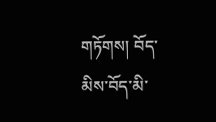གཏོགས། བོད་མིས་བོད་མི་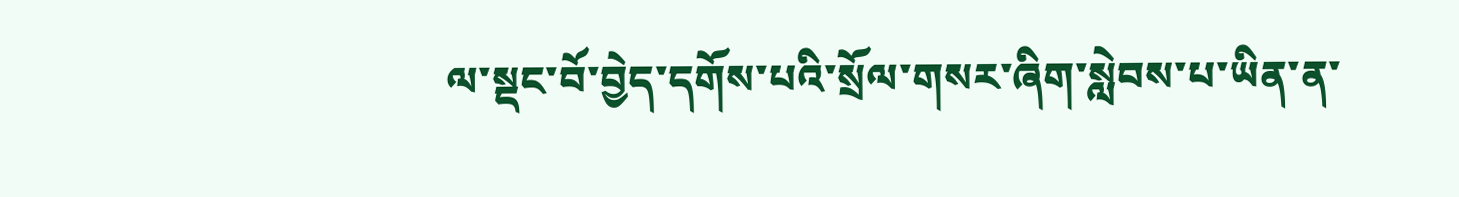ལ་སྡང་བོ་བྱེད་དགོས་པའི་སྲོལ་གསར་ཞིག་སླེབས་པ་ཡིན་ན་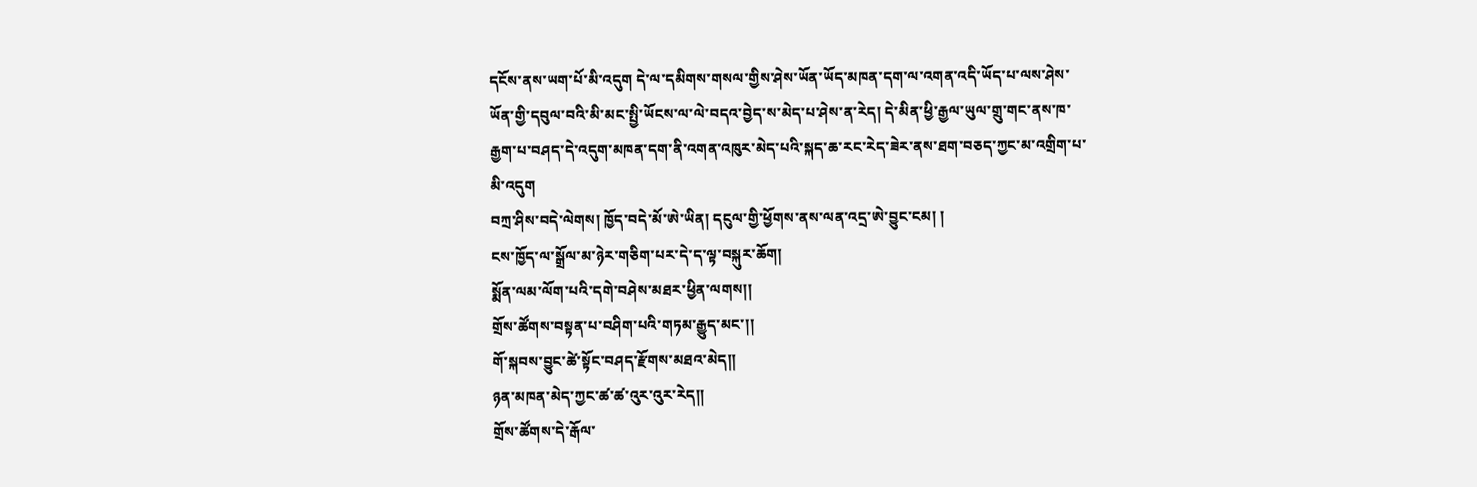དངོས་ནས་ཡག་པོ་མི་འདུག དེ་ལ་དམིགས་གསལ་གྱིས་ཤེས་ཡོན་ཡོད་མཁན་དག་ལ་འགན་འདི་ཡོད་པ་ལས་ཤེས་ཡོན་གྱི་དབུལ་བའི་མི་མང་སྤྱི་ཡོངས་ལ་ལེ་བདའ་བྱེད་ས་མེད་པ་ཤེས་ན་རེད། དེ་མིན་ཕྱི་རྒྱལ་ཡུལ་གྲུ་གང་ནས་ཁ་རྒྱག་པ་བཤད་དེ་འདུག་མཁན་དག་ནི་འགན་འཁུར་མེད་པའི་སྐད་ཆ་རང་རེད་ཟེར་ནས་ཐག་བཅད་ཀྱང་མ་འགྲིག་པ་མི་འདུག
བཀྲ་ཤིས་བདེ་ལེགས། ཁྱོད་བདེ་མོ་ཨེ་ཡིན། དངུལ་གྱི་ཕྱོགས་ནས་ལན་འདྲ་ཨེ་བྱུང་ངམ། །
ངས་ཁྱོད་ལ་སྒྲོལ་མ་ཉེར་གཅིག་པར་དེ་ད་ལྟ་བསྐུར་ཆོག།
སྨོན་ལམ་ལོག་པའི་དགེ་བཤེས་མཐར་ཕྱིན་ལགས།།
གྲོས་ཚོགས་བསྟན་པ་བཤིག་པའི་གཏམ་རྒྱུད་མང་།།
གོ་སྐབས་བྱུང་ཚེ་སྟོང་བཤད་རྫོགས་མཐའ་མེད།།
ཉན་མཁན་མེད་ཀྱང་ཚ་ཚ་འུར་འུར་རེད།།
གྲོས་ཚོགས་དེ་རྒོལ་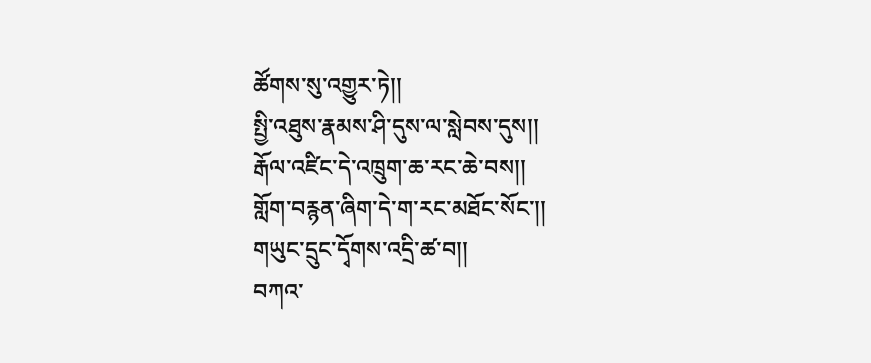ཚོགས་སུ་འགྱུར་ཏེ།།
སྤྱི་འཐུས་རྣམས་ཤི་དུས་ལ་སླེབས་དུས།།
རྒོལ་འཛིང་དེ་འཁྲུག་ཆ་རང་ཆེ་བས།།
གློག་བརྙན་ཞིག་དེ་ག་རང་མཐོང་སོང་།།
གཡུང་དྲུང་དྭོགས་འདྲི་ཚ་བ།།
བཀའ་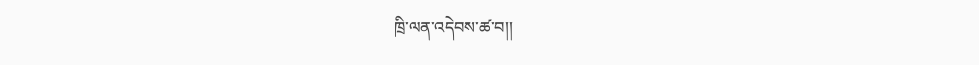ཁྲི་ལན་འདེབས་ཚ་བ།།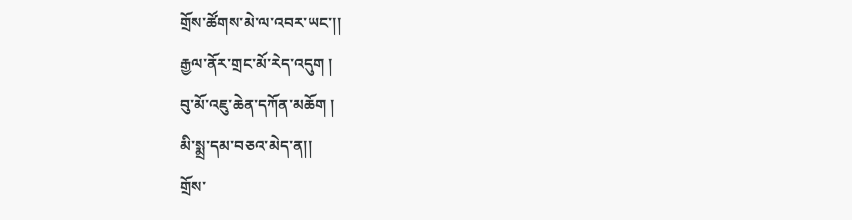གྲོས་ཚོགས་མེ་ལ་འབར་ཡང་།།
རྒྱལ་ནོར་གྲང་མོ་རེད་འདུག །
བུ་མོ་འཇུ་ཆེན་དཀོན་མཆོག །
མི་སྨྲ་དམ་བཅའ་མེད་ན།།
གྲོས་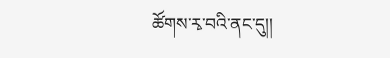ཚོགས་རྭ་བའི་ནང་དུ།།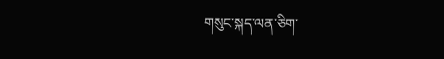གསུང་སྐད་ལན་ཅིག་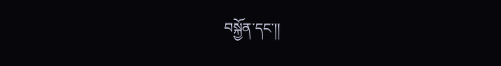བསྐྱོན་དང་།།